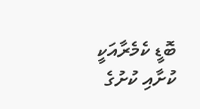ބޮޑީ ކެމެރާއަކީ ކުށާއި ކުށުގެ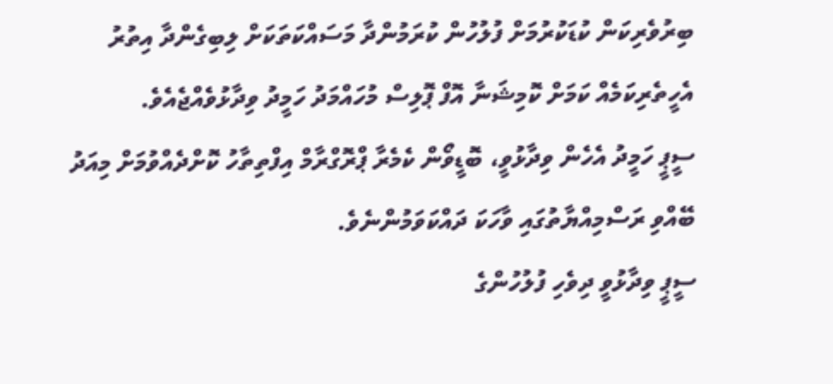ބިރުވެރިކަން ކުޑަކުރުމަށް ފުލުހުން ކުރަމުންދާ މަސައްކަތަކަށް ލިބިގެންދާ އިތުރު އެހީތެރިކަމެއް ކަމަށް ކޮމިޝަނާ އޮފް ޕޮލިސް މުހައްމަދު ހަމީދު ވިދާޅުވެއްޖެއެވެ.
ސީޕީ ހަމީދު އެހެން ވިދާޅުވީ، ބޮޑީވޯން ކެމެރާ ޕްރޮގްރާމް އިފްތިތާހު ކޮށްދެއްވުމަށް މިއަދު ބޭއްވި ރަސްމިއްޔާތުގައި ވާހަކަ ދައްކަވަމުންނެވެ.
ސީޕީ ވިދާޅުވީ ދިވެހި ފުލުހުންގެ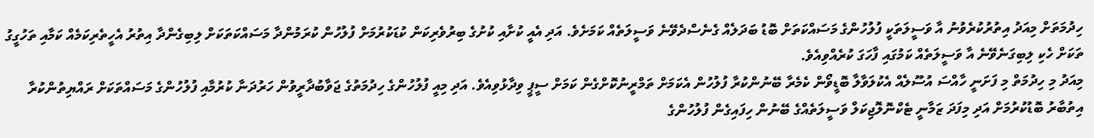ހިދުމަތަށް މިއަދު އިތުރުކުރެވުނު އާ ވަސީލަތަކީ ފުލުހުންގެ މަސައްކަތަށް ބޮޑު ބަދަލެއް ގެނެސްދެވޭނެ ވަސީލަތެއް ކަމަށެވެ. އަދި އެއީ ކުށާއި ކުށުގެ ބިރުވެރިކަން ކުޑަކުރުމަށް ފުލުހުން ކުރަމުންދާ މަސައްކަތަކަށް ލިބިގެންދާ އިތުރު އެހީތެރިކަމެއް ކަމާއި ތަހުގީގު ތަކަށް ހެކި ލިބިގަނެވޭނެ އާ ވަސީލަތެއް ކަމުގައި ފާހަގަ ކުރެއްވިއެވެ.
މިއަދު މި ހިދުމަތް މި ފަށަނީ ހާއްސަ އުސޫލެއް އެކުލަވާލާ ބޮޑީވޯން ކެމެރާ ބޭނުންކުރާ ފުލުހުން އެކަމަށް ތަމްރީނުކޮށްގެން ކަމަށް ސީޕީ ވިދާޅުވިއެވެ. އަދި މިއީ ފުލުހުންގެ ހިދުމަތުގެ ޖަވާބުދާރީވުން ހަރުދަނާ ކުރުމާއި ފުލުހުންގެ މަސައްތަކަށް ރައްޔިތުންކުރާ އިތުބާރު ބޮޑުކުރުމަށް އަދި މިފަދަ ޒަމާނީ ޓެކްނޮލޮޖިކަލް ވަސީލަތެއްގެ ބޭނުން ހިފައިގެން ފުލުހުންގެ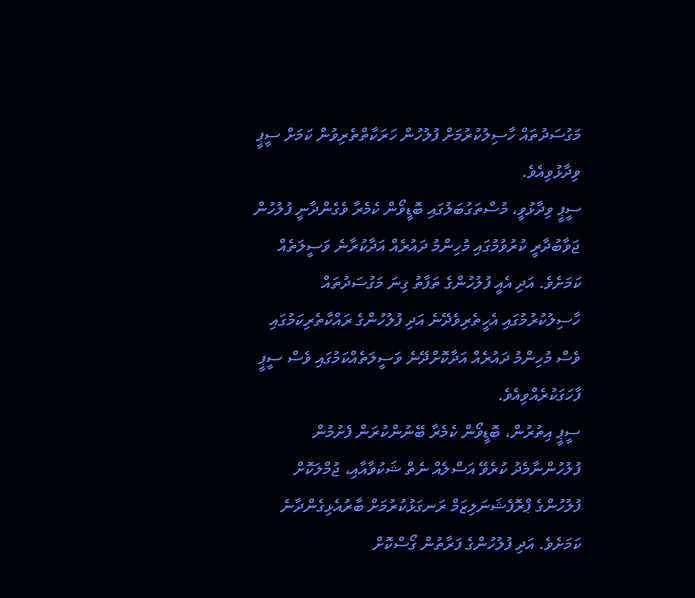މަގުސަދުތައް ހާސިލުކުރުމަށް ފުލުހުން ހަރަކާތްތެރިވުން ކަމަށް ސީޕީ ވިދާޅުވިއެވެ.
ސީޕީ ވިދާޅުވީ، މުސްތަގުބަލުގައި ބޮޑީވޯން ކެމެރާ ވެގެންދާނީ ފުލުހުން ޖަވާބުދާރީ ކުރުވުމުގައި މުހިންމު ދައުރެއް އަދާކުރާނެ ވަސީލަތެއް ކަމަށެވެ. އަދި އެއީ ފުލުހުންގެ ތަފާތު ގިނަ މަގުސަދުތައް ހާސިލުކުރުމުގައި އެހީތެރިވެދޭނެ އަދި ފުލުހުންގެ ރައްކާތެރިކަމުގައި ވެސް މުހިންމު ދައުރެއް އަދާކޮށްދޭނެ ވަސީލަތެއްކަމުގައި ވެސް ސީޕީ ފާހަގަކުރެއްވިއެވެ.
ސީޕީ އިތުރުން، ބޮޑީވޯން ކެމެރާ ބޭނުންކުރަން ފެށުމުން ފުލުހުންނާމެދު ކުރެވޭ އަސްލެއް ނެތް ޝަކުވާއާއި، ޖުމްލަކޮށް ފުލުހުންގެ ޕްރޮފެޝަނަލިޒަމް ރަނގަޅުކުރުމަށް ބާރުއެޅިގެންދާނެ ކަމަށެވެ. އަދި ފުލުހުންގެ ފަރާތުން ގޯސްކޮށް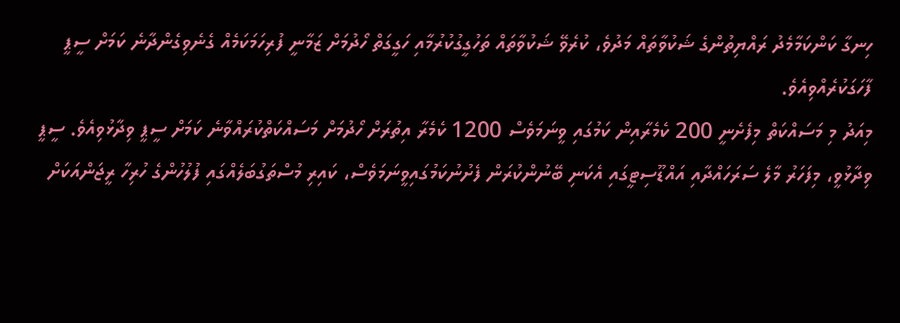ހިނގާ ކަންކަމާމެދު ރައްޔިތުންގެ ޝަކުވާތައް މަދުވެ، ކުރެވޭ ޝަކުވާތައް ތަހުގީގުކުރުމާއި ހަގީގަތް ހޯދުމަށް ޒަމާނީ ފުރިހަމަކަމެއް ގެނެވިގެންދާނެ ކަމަށް ސީޕީ ފާހަގަކުރެއްވިއެވެ.
މިއަދު މި މަސައްކަތް މިފެށެނީ 200 ކެމެރާއިން ކަމުގައި ވީނަމަވެސް 1200 ކެމެރާ އިތުރަށް ހޯދުމަށް މަސައްކަތްކުރައްވާނެ ކަމަށް ސީޕީ ވިދާޅުވިއެވެ. ސީޕީ ވިދާޅުވީ، މިފަހަރު މާލެ ސަރަހައްދާއި އައްޑޫސިޓީގައި އެކަނި ބޭނުންކުރަން ފެށުނުކަމުގައިވީނަމަވެސް، ކައިރި މުސްތަގުބަލެއްގައި ފުލުހުންގެ ހުރިހާ ރީޖަންއަކަށް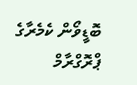ބޮޑީވޯން ކެމެރާގެ ޕްރޮގްރާމް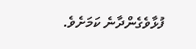ފުޅާވެގެންދާނެ ކަމަށެވެ.